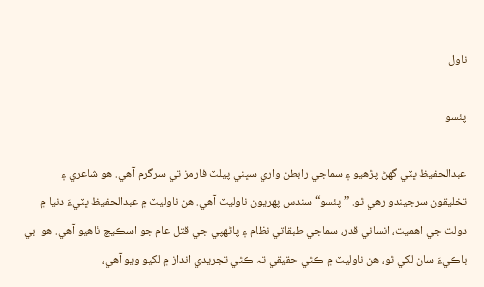ناول

پئسو

عبدالحفيظ ڀٽي گهڻ پڙھيو ۽ سماجي رابطن واري سڀني پيلٽ فارمز تي سرگرم آھي. ھو شاعري ۽ تخليقون سرجيندو رھي ٿو. ”پئسو“ سندس پھريون ناوليٽ آهي. هن ناوليٽ ۾ عبدالحفيظ ڀٽيءَ دنيا ۾ دولت جي اهميت، انساني قدر، سماجي طبقاتي نظام ۽ پاڻھپي جي قتل عام جو اسڪيچ ٺاهيو آهي. ھو  بي باڪيءَ سان لکي ٿو، هن ناوليٽ ۾ ڪٿي حقيقي تہ ڪٿي تجريدي انداز ۾ لکيو ويو آهي،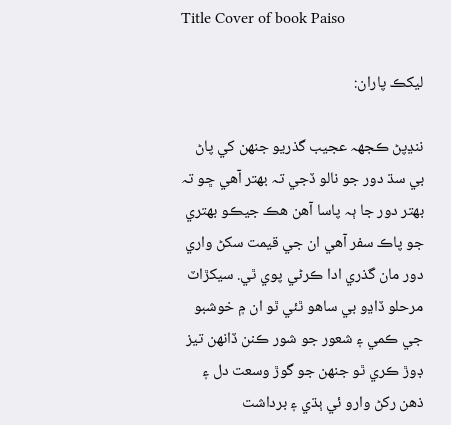Title Cover of book Paiso

ليکڪ پاران:

ننڍپڻ ڪجهہ عجيب گذريو جنھن کي پاڻ بي سڌ دور جو نالو ڏجي تہ بھتر آھي ڇو تہ بھتر دور جا ٻہ پاسا آھن ھڪ جيڪو بھتري جو پاڪ سفر آھي ان جي قيمت سکڻ واري دور مان گذري ادا ڪرڻي پوي ٿي. سيکڙاٽ مرحلو ڏاڍو بي ساھو ٿئي ٿو ان ۾ خوشبو جي ڪمي ۽ شعور جو شور ڪنن ڏانھن تيز ڊوڙ ڪري ٿو جنھن جو گوڙ وسعت دل ۽ ذھن رکڻ وارو ئي ٻڌي ۽ برداشت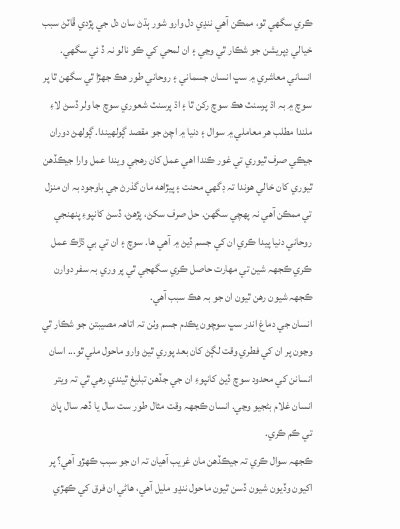ڪري سگهي ٿو، ممڪن آھي ننڍي دل وارو شور ٻڌڻ سان دل جي پڙدي ڦاٽڻ سبب خيالي ڊپريشن جو شڪار ٿي وڃي ۽ ان لمحي کي ڪو نالو نہ ڏ ئي سگهي. انساني معاشري ۾ سڀ انسان جسماني ۽ روحاني طور ھڪ جھڙا ٿي سگهن ٿا پر سوچ ۾ بہ اڌ پرسنٽ ھڪ سوچ رکن ٿا ۽ اڌ پرسنٽ شعوري سوچ جا ولر ڏسڻ لاءِ ملندا مطلب ھر معاملي ۾ سوال ۽ دنيا ۾ اچڻ جو مقصد ڳولھيندا. ڳولھڻ دوران جيڪي صرف ٿيوري تي غور ڪندا اھي عمل کان رھجي ويندا عمل وارا جيڪڏھن ٿيوري کان خالي ھوندا تہ ڊگهي محنت ۽ پيڙاھه مان گذرڻ جي باوجود بہ ان منزل تي ممڪن آھي نہ پھچي سگهن. حل صرف سکڻ، پڙھڻ، ڏسڻ کانپوءِ پنھنجي روحاني دنيا پيدا ڪري ان کي جسم ڏيڻ ۾ آھي ھا. سوچ ۽ ان تي بي ڌڙڪ عمل ڪري ڪجهہ شين تي مھارت حاصل ڪري سگهجي ٿي پر وري بہ سفر دوارن ڪجهہ شيون رھن ٿيون ان جو بہ ھڪ سبب آھي.
انسان جي دماغ اندر سڀ سوچون يڪدم جسم وٺن تہ اتاھہ مصيبتن جو شڪار ٿي وڃون پر ان کي فطري وقت لڳڻ کان بعد پوري ٿيڻ وارو ماحول ملي ٿو... اسان انسانن کي محدود سوچ ڏيڻ کانپوءِ ان جي جڏھن تبليغ ٿيندي رھي ٿي تہ ويتر انسان غلام بڻجيو وڃي. انسان ڪجهہ وقت مثال طور ست سال يا ڏھہ سال پاڻ تي ڪم ڪري.
ڪجهہ سوال ڪري تہ جيڪڏھن مان غريب آھيان تہ ان جو سبب ڪھڙو آھي؟ پر اکيون وڏيون شيون ڏسن ٿيون ماحول ننڍو مليل آھي، ھاڻي ان فرق کي ڪھڙي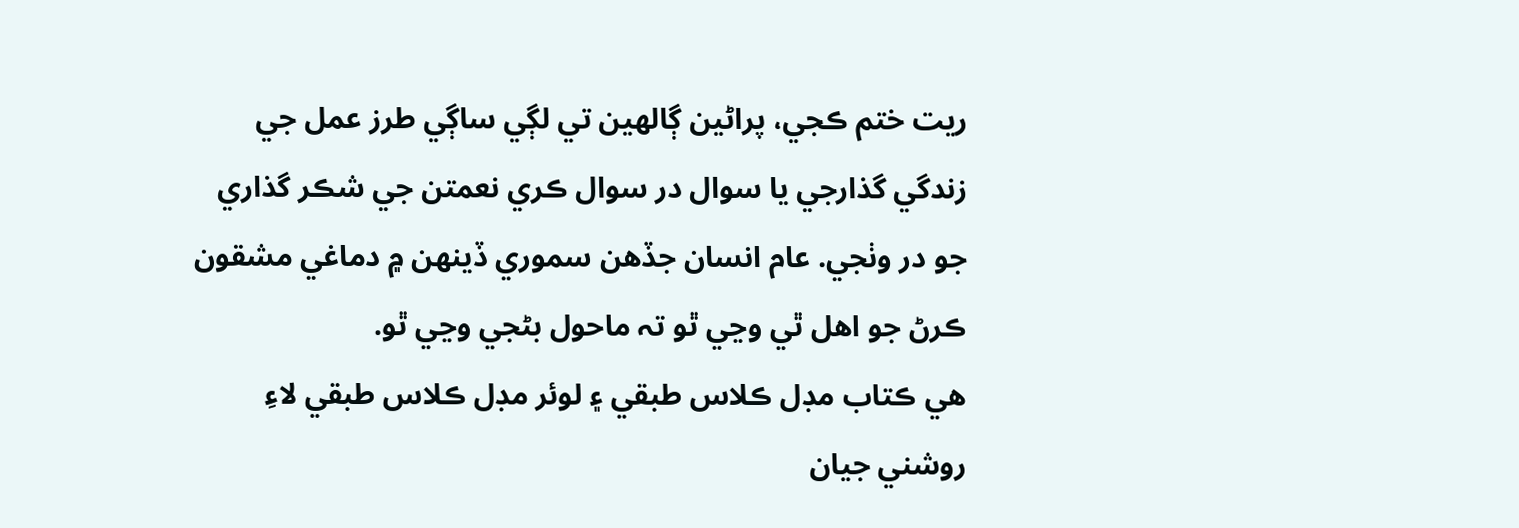ريت ختم ڪجي، پراڻين ڳالھين تي لڳي ساڳي طرز عمل جي زندگي گذارجي يا سوال در سوال ڪري نعمتن جي شڪر گذاري جو در وٺجي. عام انسان جڏھن سموري ڏينھن ۾ دماغي مشقون ڪرڻ جو اھل ٿي وڃي ٿو تہ ماحول بڻجي وڃي ٿو.
ھي ڪتاب مڊل ڪلاس طبقي ۽ لوئر مڊل ڪلاس طبقي لاءِ روشني جيان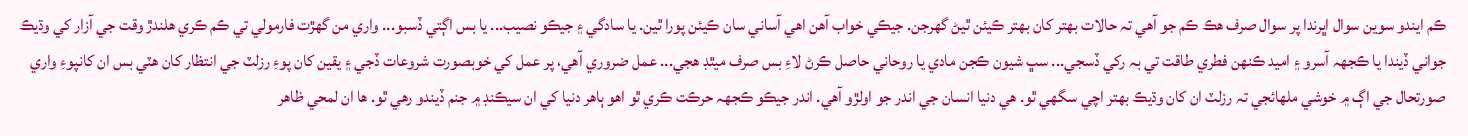ڪم ايندو سوين سوال اڀرندا پر سوال صرف ھڪ ڪم جو آھي تہ حالات بھتر کان بھتر ڪيئن ٿيڻ گهرجن. جيڪي خواب آھن اھي آساني سان ڪيئن پورا ٿين. يا سادگي ۽ جيڪو نصيب... يا بس اڳتي ڏسبو... واري من گهڙت فارمولي تي ڪم ڪري ھلندڙ وقت جي آزار کي وڌيڪ جواني ڏيندا يا ڪجهہ آسرو ۽ اميد ڪنھن فطري طاقت تي بہ رکي ڏسجي... سڀ شيون ڪجن مادي يا روحاني حاصل ڪرڻ لاءِ بس صرف ميٿڊ ھجي... عمل ضروري آھي، پر عمل کي خوبصورت شروعات ڏجي ۽ يقين کان پوءِ رزلٽ جي انتظار کان ھٽي بس ان کانپوءِ واري صورتحال جي اڳ ۾ خوشي ملھائجي تہ رزلٽ ان کان وڌيڪ بھتر اچي سگهي ٿو. ھي دنيا انسان جي اندر جو اولڙو آھي. اندر جيڪو ڪجهہ حرڪت ڪري ٿو اھو ٻاھر دنيا کي ان سيڪنڊ ۾ جنم ڏيندو رھي ٿو. ھا ان لمحي ظاھر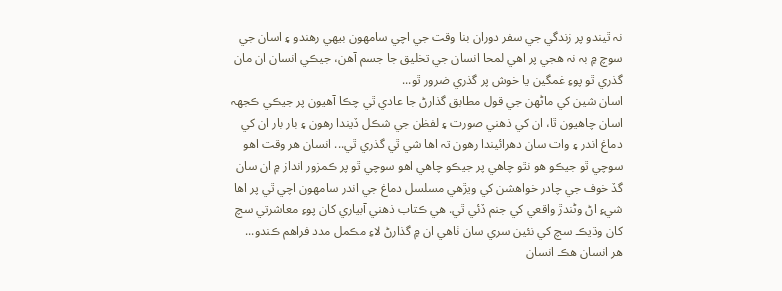نہ ٿيندو پر زندگي جي سفر دوران بنا وقت جي اچي سامھون بيھي رھندو ۽ اسان جي سوچ ۾ بہ نہ ھجي پر اھي لمحا انسان جي تخليق جا جسم آھن، جيڪي انسان ان مان گذري ٿو پوءِ غمگين يا خوش پر گذري ضرور ٿو...
اسان شين کي ماڻھن جي قول مطابق گذارڻ جا عادي ٿي چڪا آھيون پر جيڪي ڪجهہ اسان چاھيون ٿا، ان کي ذھني صورت ۽ لفظن جي شڪل ڏيندا رھون ۽ بار بار ان کي دماغ اندر ۽ وات سان دھرائيندا رھون تہ اھا شي ٿي گذري ٿي... انسان ھر وقت اھو سوچي ٿو جيڪو ھو نٿو چاھي پر جيڪو چاھي اھو سوچي ٿو پر ڪمزور انداز ۾ ان سان گڏ خوف جي چادر خواھشن کي ويڙھي مسلسل دماغ جي اندر سامھون اچي ٿي پر اھا شيءِ اڻ وڻندڙ واقعي کي جنم ڏئي ٿي. ھي ڪتاب ذھني آبياري کان پوءِ معاشرتي سچ کان وڌيڪ سچ کي نئين سري سان ٺاھي ان ۾ گذارڻ لاءِ مڪمل مدد فراھم ڪندو...
ھر انسان ھڪ انسان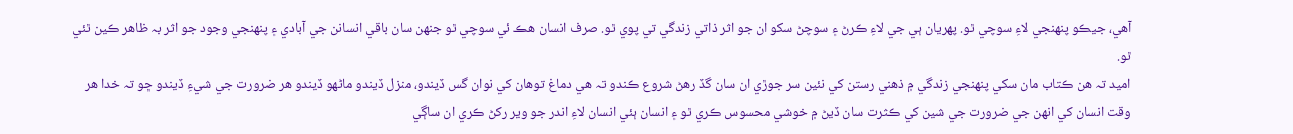آھي، جيڪو پنھنجي لاءِ سوچي ٿو. پھريان ٻي جي لاءِ ڪرڻ ۽ سوچڻ سکو ان جو اثر ذاتي زندگي تي پوي ٿو. صرف انسان ھڪ ئي سوچي ٿو جنھن سان باقي انسانن جي آبادي ۽ پنھنجي وجود جو اثر بہ ظاھر ڪين ٿئي ٿو.
اميد تہ ھن ڪتاب مان سکي پنھنجي زندگي ۾ ذھني رستن کي نئين سر جوڙي ان سان گڏ رھڻ شروع ڪندو تہ ھي دماغ توھان کي نوان گس ڏيندو، منزل ڏيندو ماڻھو ڏيندو ھر ضرورت جي شيءِ ڏيندو ڇو تہ خدا ھر وقت انسان کي انھن جي ضرورت جي شين کي ڪثرت سان ڏيڻ ۾ خوشي محسوس ڪري ٿو ۽ انسان ٻئي انسان لاءِ اندر جو وير رکڻ ڪري ان ساڳي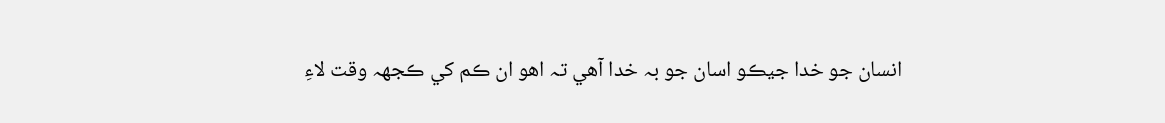انسان جو خدا جيڪو اسان جو بہ خدا آھي تہ اھو ان ڪم کي ڪجهہ وقت لاءِ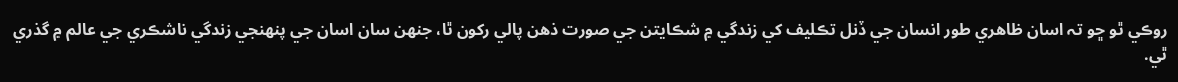روڪي ٿو ڇو تہ اسان ظاھري طور انسان جي ڏنل تڪليف کي زندگي ۾ شڪايتن جي صورت ذھن پالي رکون ٿا، جنھن سان اسان جي پنھنجي زندگي ناشڪري جي عالم ۾ گذري ٿي.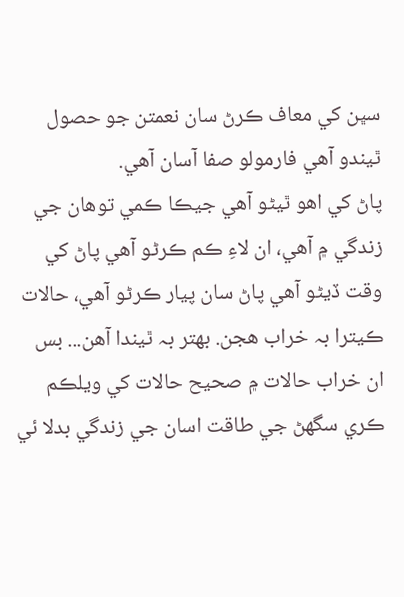سڀن کي معاف ڪرڻ سان نعمتن جو حصول ٿيندو آھي فارمولو صفا آسان آھي.
پاڻ کي اھو ٿيڻو آھي جيڪا ڪمي توھان جي زندگي ۾ آھي، ان لاءِ ڪم ڪرڻو آھي پاڻ کي وقت ڏيڻو آھي پاڻ سان پيار ڪرڻو آھي، حالات ڪيترا بہ خراب ھجن. بھتر بہ ٿيندا آھن... بس ان خراب حالات ۾ صحيح حالات کي ويلڪم ڪري سگهڻ جي طاقت اسان جي زندگي بدلا ئي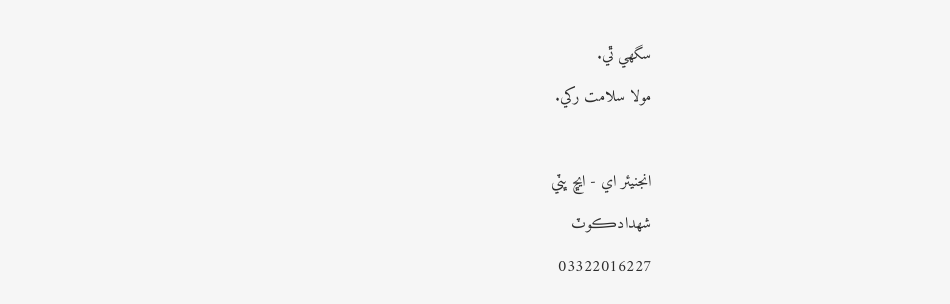سگهي ٿي.
مولا سلامت رکي.

انجنيئر اي - ايڇ ڀٽي
شھدادڪوٽ
03322016227